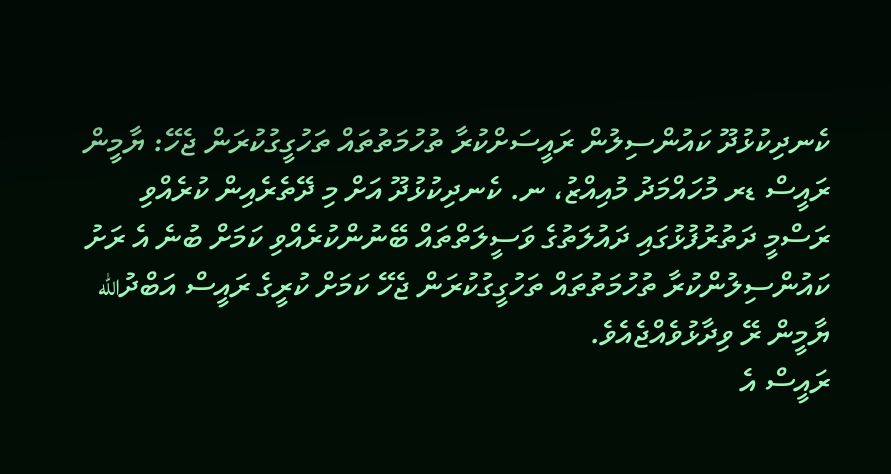ކެނދިކުޅުދޫ ކައުންސިލުން ރައީސަށްކުރާ ތުހުމަތުތައް ތަހުގީގުކުރަން ޖެހޭ: ޔާމީން
ރައީސް ޑރ މުހައްމަދު މުއިއްޒު، ނ. ކެނދިކުޅުދޫ އަށް މި ދޭތެރެއިން ކުރެއްވި ރަސްމީ ދަތުރުފުޅުގައި ދައުލަތުގެ ވަސީލަތްތައް ބޭނުންކުރެއްވި ކަމަށް ބުނެ އެ ރަށު ކައުންސިލުންކުރާ ތުހުމަތުތައް ތަހުގީގުކުރަން ޖެހޭ ކަމަށް ކުރީގެ ރައީސް އަބްދުالله ޔާމީން ރޭ ވިދާޅުވެއްޖެއެވެ.
ރައީސް އެ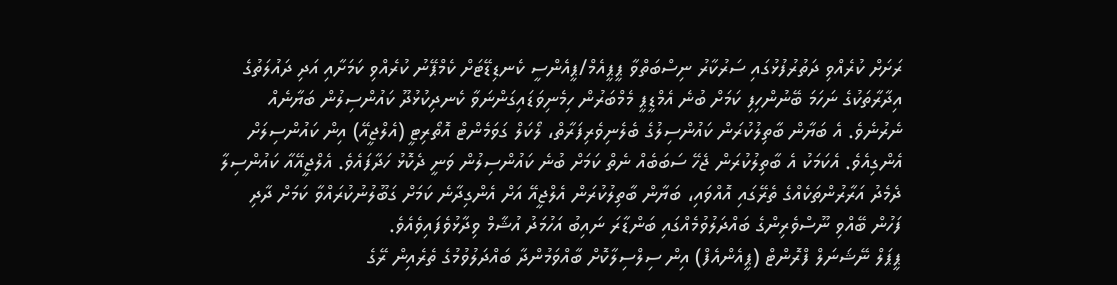ރަށަށް ކުރެއްވި ދަތުރުފުޅުގައި ސަރުކާރު ނިސްބަތްވާ ޕީޕީއެމް/ޕީއެންސީ ކެނޑިޑޭޓަށް ކެމްޕޭނު ކުރެއްވި ކަމަށާއި އަދި ދައުލަތުގެ އިދާރާތަކުގެ ނަހަމަ ބޭނުންހިފި ކަމަށް ބުނެ އެމްޑީޕީ މެމްބަރުން ހިމެނިވަޑައިގަންނަވާ ކެނދިކުޅުދޫ ކައުންސިލުން ބަޔާނެއް ނެރުނެވެ. އެ ބަޔާން ބާތިލުކުރަން ކައުންސިލުގެ ބެލެނިވެރިފަރާތް، ލޯކަލް ގަވަމެންޓް އޮތޯރިޓީ (އެލްޖީއޭ) އިން ކައުންސިލަށް އެންގިއެވެ. އެކަމަކު އެ ބާތިލުކުރަން ޖެހޭ ސަބަބެއް ނެތް ކަމަށް ބުނެ ކައުންސިލުން ވަނީ ދެކޮޅު ހަދާފައެވެ. އެލްޖީއޭއާ ކައުންސިލާ ދެމެދު އަރާރުންތަކެއްގެ ތެރޭގައި އޮއްވައި، ބަޔާން ބާތިލުކުރަން އެލްޖީއޭ އަށް އެންގިދާނެ ކަމަށް ގަބޫލުނުކުރައްވާ ކަމަށް ދާދި ފަހުން ބޭއްވި ނޫސްވެރިންގެ ބައްދަލުވުމެއްގައި ބަންޑާރަ ނައިބު އަހުމަދު އުޝާމް ވިދާޅުވެފައިވެއެވެ.
ޕީޕަލް ނޭޝަނަލް ފްރޮންޓް (ޕީއެންއެފް) އިން ސިލްސިލާކޮށް ބާއްވަމުންދާ ބައްދަލުވުމުގެ ތެރެއިން ރޭގެ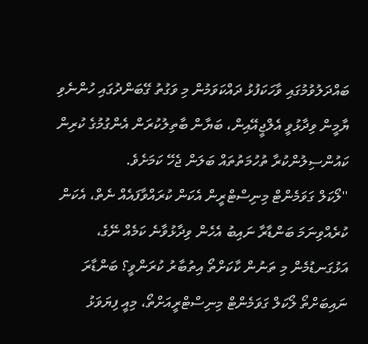ބައްދަލުވުމުގައި ވާހަކަފުޅު ދައްކަވަމުން މި ވަގުތު ގޭބަންދުގައި ހުންނެވި ޔާމީން ވިދާޅުވީ އެލްޖީއޭއިން، ބަޔާން ބާތިލުކުރަން އެންގުމުގެ ކުރިން ކައުންސިލުންކުރާ ތުހުމަތުތައް ބަލަން ޖެހޭ ކަމަށެވެ.
''ލޯކަލް ގަވަމެންޓް މިނިސްޓްރީން އެކަން ކުރައްވާފައެއް ނެތް، އެކަން ކުރެއްވިނަމަ ބަންޑާރާ ނައިބު އެހެން ވިދާޅުވާނެ ކަމެއް ނޭގެ، އަޅުގަނޑުމެން މި ތަނުން ކާކަށްތޯ އިތުބާރު ކުރަންވީ؟ ބަންޑާރަ ނައިބަށްތޯ ލޯކަލް ގަވަމެންޓް މިނިސްޓްރީއަށްތޯ، މިއީ ފިޔަވަޅު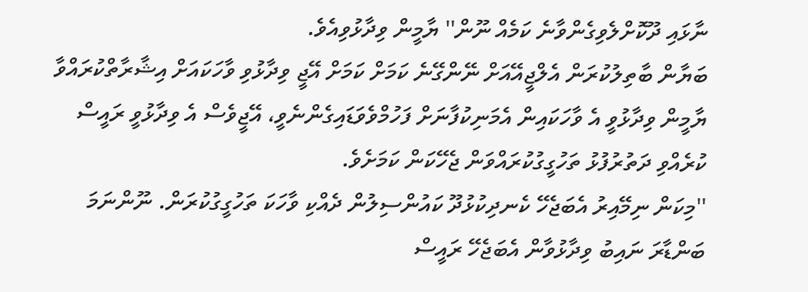ނާޅައި ދޫކޮށްލެވިގެންވާނެ ކަމެއް ނޫން'' ޔާމީން ވިދާޅުވިއެވެ.
ބަޔާން ބާތިލުކުރަން އެލްޖީއޭއަށް ނޭންގޭނެ ކަމަށް ކަމަށް އޭޖީ ވިދާޅުވި ވާހަކައަށް އިޝާރާތްކުރައްވާ ޔާމީން ވިދާޅުވީ އެ ވާހަކައިން އެމަނިކުފާނަށް ފަހުމްވެވަޑައިގެންނެވީ، އޭޖީވެސް އެ ވިދާޅުވީ ރައީސް ކުރެއްވި ދަތުރުފުޅު ތަހުގީގުކުރައްވަން ޖެހޭކަން ކަމަށެވެ.
''މިކަން ނިމޭއިރު އެބަޖެހޭ ކެނދިކުޅުދޫ ކައުންސިލުން ދެއްކި ވާހަކަ ތަހުގީގުކުރަން. ނޫންނަމަ ބަންޑާރަ ނައިބު ވިދާޅުވާން އެބަޖެހޭ ރައީސް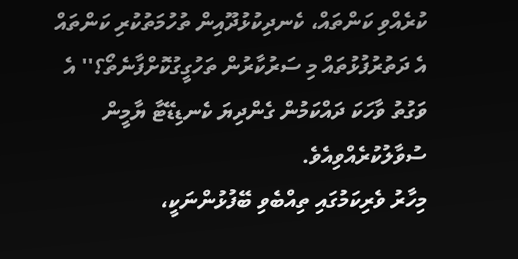ކުރެއްވި ކަންތައް، ކެނދިކުޅުދޫއިން ތުހުމަތުކުރި ކަންތައް އެ ދަތުރުފުޅުތައް މި ސަރުކާރުން ތަހުގީގުކޮށްފާނެތޯ؟'' އެ ވަގުތު ވާހަކަ ދައްކަމުން ގެންދިޔަ ކެނޑިޑޭޓާ ޔާމީން ސުވާލުކުރެއްވިއެވެ.
މިހާރު ވެރިކަމުގައި ތިއްބެވި ބޭފުޅުންނަކީ،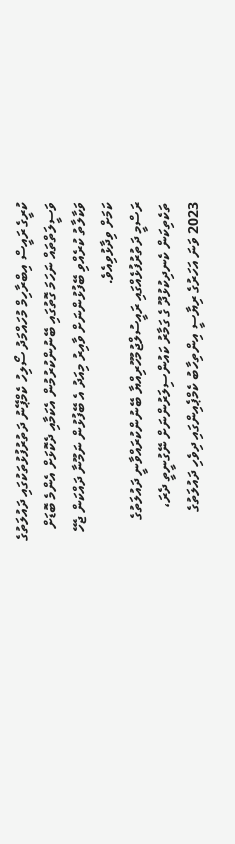ކުރީގެ ރައީސް އިބްރާހިމް މުހައްމަދު ސޯލިހު ކެމްޕޭނު ދަތުރުފުޅުތަކުގައި ދައުލަތުގެ ވަސީލަތްތައް ނަހަމަ ގޮތުގައި ބޭނުންކުރުމުން އެކަމާއި ދެކޮޅަށް އެންމެ ބޮޑަށް ވަކާލާތު ކުރެއްވި ބޭފުޅުންނަށް ވާއިރު މިއަދު އެ ބޭފުޅުން ނަމޫނާ ދައްކަން ޖެހޭ ކަމަށް ވިދާޅުވިއެވެ.
ރަސްމީ ދަތުރުފުޅެއްގައި ރައީސުލްޖުމުހޫރިއްޔާ ބޭނުންކުރައްވާނީ ދައުލަތުގެ ތަކެތިކަން ކެނދިކުޅުދޫ ގެ ގަމާރު ކައުންސިލަރުންނަށް ނޭގުނީތީ ދެރަ، 2023 ވަނަ އަހަރުގެ ރިޔާސީ އިންތިހާބު ކެމްޕެއިންގައި ދިވެހި ދައުލަތުގެ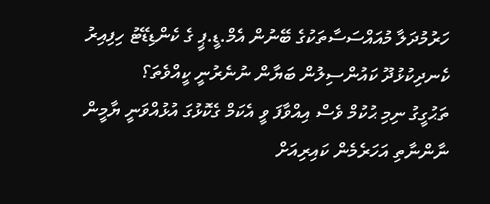ހަރުމުދަލާ މުއައްސަސާތަކުގެ ބޭނުން އެމް.ޑީ.ޕީ ގެ ކެންޑިޑޭޓު ހިފިއިރު ކެނދިކުޅުދޫ ކައުންސިލުން ބަޔާން ނުނެރުނީ ކީއްވެތަ؟
ތަޙުގީގު ނިމި ޙުކުމް ވެސް އިއްވާފަ ވީ އެކަމް ގެކޮޅުގަ އުޅުއްވަނީ ޔާމީން ނާންނާތި އަހަރެމެން ކައިރިއަށް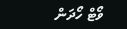ވޯޓް ހޯދަން